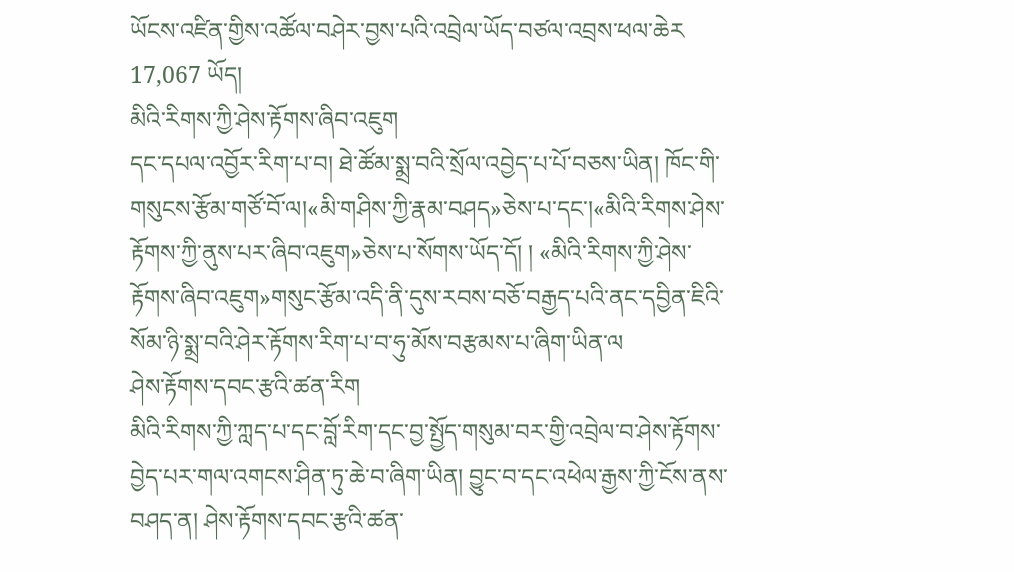ཡོངས་འཛིན་གྱིས་འཚོལ་བཤེར་བྱས་པའི་འབྲེལ་ཡོད་བཙལ་འབྲས་ཕལ་ཆེར 17,067 ཡོད།
མིའི་རིགས་ཀྱི་ཤེས་རྟོགས་ཞིབ་འཇུག
དང་དཔལ་འབྱོར་རིག་པ་བ། ཐེ་ཚོམ་སྨྲ་བའི་སྲོལ་འབྱེད་པ་པོ་བཅས་ཡིན། ཁོང་གི་གསུངས་རྩོམ་གཙོ་བོ་ལ།«མི་གཤིས་ཀྱི་རྣམ་བཤད»ཅེས་པ་དང་།«མིའི་རིགས་ཤེས་རྟོགས་ཀྱི་ནུས་པར་ཞིབ་འཇུག»ཅེས་པ་སོགས་ཡོད་དོ། ། «མིའི་རིགས་ཀྱི་ཤེས་རྟོགས་ཞིབ་འཇུག»གསུང་རྩོམ་འདི་ནི་དུས་རབས་བཅོ་བརྒྱད་པའི་ནང་དབྱིན་ཇིའི་སོམ་ཉི་སྨྲ་བའི་ཤེར་རྟོགས་རིག་པ་བ་ཧུ་མོས་བརྩམས་པ་ཞིག་ཡིན་ལ
ཤེས་རྟོགས་དབང་རྩའི་ཚན་རིག
མིའི་རིགས་ཀྱི་ཀླད་པ་དང་བློ་རིག་དང་བྱ་སྤྱོད་གསུམ་བར་གྱི་འབྲེལ་བ་ཤེས་རྟོགས་བྱེད་པར་གལ་འགངས་ཤིན་ཏུ་ཆེ་བ་ཞིག་ཡིན། བྱུང་བ་དང་འཕེལ་རྒྱས་ཀྱི་ངོས་ནས་བཤད་ན། ཤེས་རྟོགས་དབང་རྩའི་ཚན་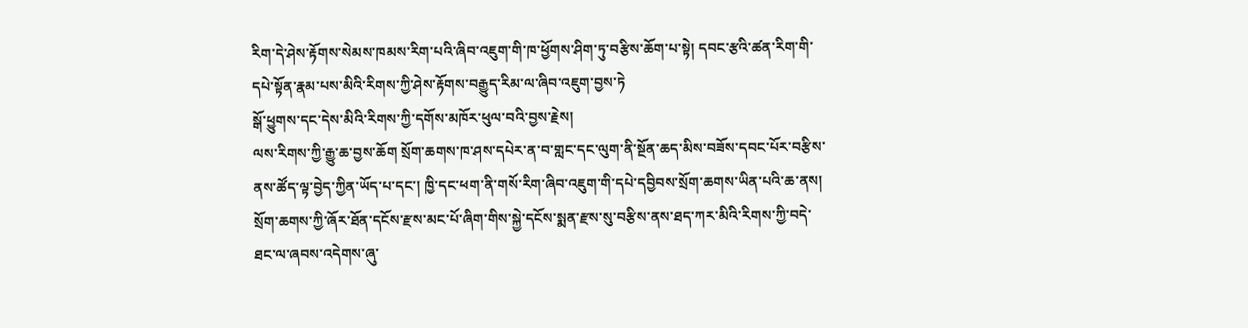རིག་དེ་ཤེས་རྟོགས་སེམས་ཁམས་རིག་པའི་ཞིབ་འཇུག་གི་ཁ་ཕྱོགས་ཤིག་ཏུ་བརྩིས་ཆོག་པ་སྟེ། དབང་རྩའི་ཚན་རིག་གི་དཔེ་སྟོན་རྣམ་པས་མིའི་རིགས་ཀྱི་ཤེས་རྟོགས་བརྒྱུད་རིམ་ལ་ཞིབ་འཇུག་བྱས་ཏེ
སྒོ་ཕྱུགས་དང་དེས་མིའི་རིགས་ཀྱི་དགོས་མཁོར་ཕུལ་བའི་བྱས་རྗེས།
ལས་རིགས་ཀྱི་རྒྱུ་ཆ་བྱས་ཆོག སྲོག་ཆགས་ཁ་ཤས་དཔེར་ན་བ་གླང་དང་ལུག་ནི་སྔོན་ཆད་མིས་བཟོས་དབང་པོར་བརྩིས་ནས་ཚོད་ལྟ་བྱེད་ཀྱིན་ཡོད་པ་དང་། ཁྱི་དང་ཕག་ནི་གསོ་རིག་ཞིབ་འཇུག་གི་དཔེ་དབྱིབས་སྲོག་ཆགས་ཡིན་པའི་ཆ་ནས། སྲོག་ཆགས་ཀྱི་ཞོར་ཐོན་དངོས་རྫས་མང་པོ་ཞིག་གིས་སྐྱེ་དངོས་སྨན་རྫས་སུ་བརྩིས་ནས་ཐད་ཀར་མིའི་རིགས་ཀྱི་བདེ་ཐང་ལ་ཞབས་འདེགས་ཞུ་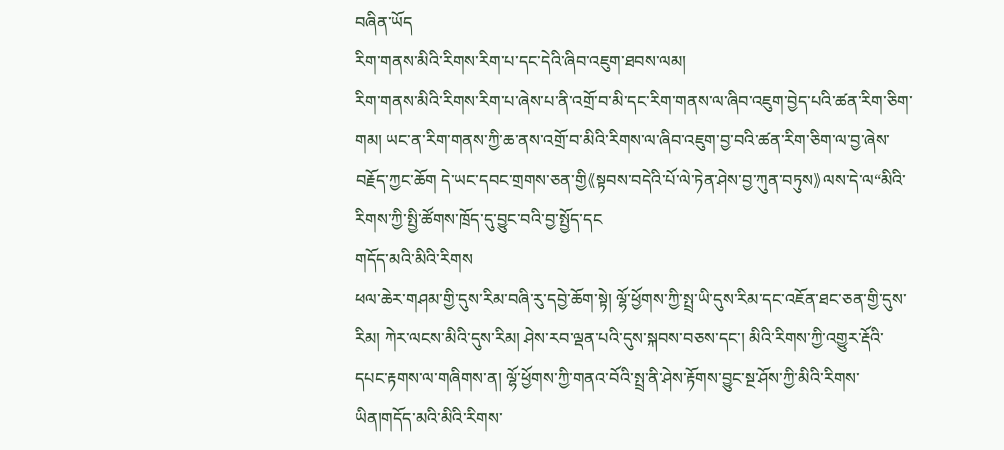བཞིན་ཡོད
རིག་གནས་མིའི་རིགས་རིག་པ་དང་དེའི་ཞིབ་འཇུག་ཐབས་ལམ།
རིག་གནས་མིའི་རིགས་རིག་པ་ཞེས་པ་ནི་འགྲོ་བ་མི་དང་རིག་གནས་ལ་ཞིབ་འཇུག་བྱེད་པའི་ཚན་རིག་ཅིག་གམ། ཡང་ན་རིག་གནས་ཀྱི་ཆ་ནས་འགྲོ་བ་མིའི་རིགས་ལ་ཞིབ་འཇུག་བྱ་བའི་ཚན་རིག་ཅིག་ལ་བྱ་ཞེས་བརྗོད་ཀྱང་ཆོག དེ་ཡང་དབང་གྲགས་ཅན་གྱི《སྟབས་བདེའི་པོ་ལེ་ཏེན་ཤེས་བྱ་ཀུན་བཏུས》ལས་དེ་ལ“མིའི་རིགས་ཀྱི་སྤྱི་ཚོགས་ཁྲོད་དུ་བྱུང་བའི་བྱ་སྤྱོད་དང
གདོད་མའི་མིའི་རིགས
ཕལ་ཆེར་གཤམ་གྱི་དུས་རིམ་བཞི་རུ་དབྱེ་ཆོག་སྟེ། ལྷོ་ཕྱོགས་ཀྱི་སྤྲ་ཡི་དུས་རིམ་དང་འཇོན་ཐང་ཅན་གྱི་དུས་རིམ། ཀེར་ལངས་མིའི་དུས་རིམ། ཤེས་རབ་ལྡན་པའི་དུས་སྐབས་བཅས་དང་། མིའི་རིགས་ཀྱི་འགྱུར་རྡོའི་དཔང་རྟགས་ལ་གཞིགས་ན། ལྷོ་ཕྱོགས་ཀྱི་གནའ་བོའི་སྤྲ་ནི་ཤེས་རྟོགས་བྱུང་སྔ་ཤོས་ཀྱི་མིའི་རིགས་ཡིན།གདོད་མའི་མིའི་རིགས་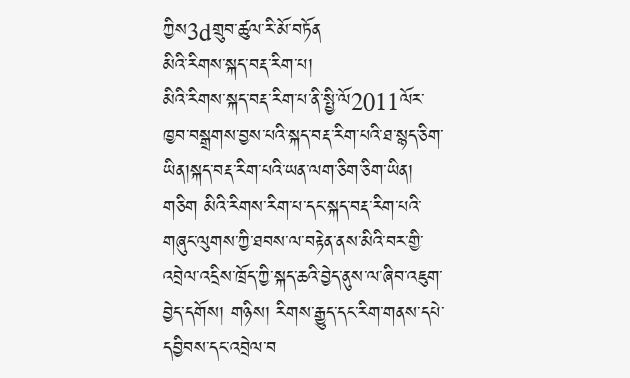ཀྱིས3dགྲུབ་ཚུལ་རི་མོ་བཏོན
མིའི་རིགས་སྐད་བརྡ་རིག་པ།
མིའི་རིགས་སྐད་བརྡ་རིག་པ་ནི་སྤྱི་ལོ2011ལོར་ཁྱབ་བསྒྲགས་བྱས་པའི་སྐད་བརྡ་རིག་པའི་ཐ་སྙད་ཅིག་ཡིན།སྐད་བརྡ་རིག་པའི་ཡན་ལག་ཅིག་ཅིག་ཡིན། གཅིག མིའི་རིགས་རིག་པ་དང་སྐད་བརྡ་རིག་པའི་གཞུང་ལུགས་ཀྱི་ཐབས་ལ་བརྟེན་ནས་མིའི་བར་གྱི་འབྲེལ་འདྲིས་ཁྲོད་ཀྱི་སྐད་ཆའི་བྱེད་ནུས་ལ་ཞིབ་འཇུག་བྱེད་དགོས། གཉིས། རིགས་རྒྱུད་དང་རིག་གནས་དཔེ་དབྱིབས་དང་འབྲེལ་བ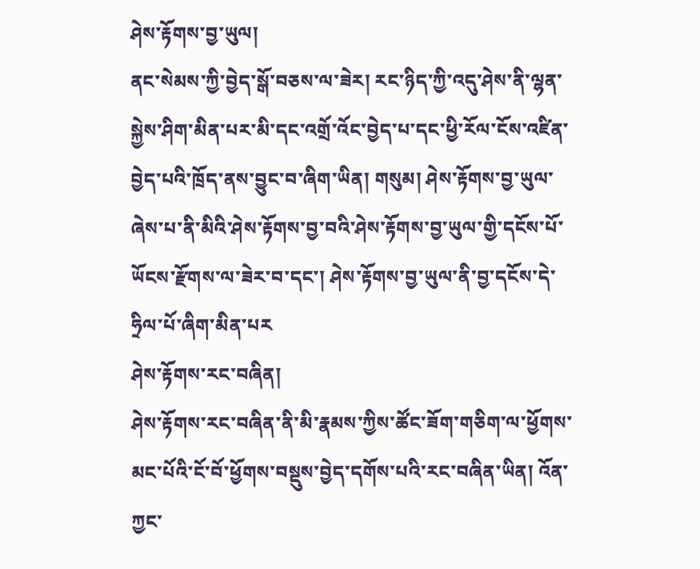ཤེས་རྟོགས་བྱ་ཡུལ།
ནང་སེམས་ཀྱི་བྱེད་སྒོ་བཅས་ལ་ཟེར། རང་ཉིད་ཀྱི་འདུ་ཤེས་ནི་ལྷན་སྐྱེས་ཤིག་མིན་པར་མི་དང་འགྲོ་འོང་བྱེད་པ་དང་ཕྱི་རོལ་ངོས་འཛིན་བྱེད་པའི་ཁྲོད་ནས་བྱུང་བ་ཞིག་ཡིན། གསུམ། ཤེས་རྟོགས་བྱ་ཡུལ་ཞེས་པ་ནི་མིའི་ཤེས་རྟོགས་བྱ་བའི་ཤེས་རྟོགས་བྱ་ཡུལ་གྱི་དངོས་པོ་ཡོངས་རྫོགས་ལ་ཟེར་བ་དང་། ཤེས་རྟོགས་བྱ་ཡུལ་ནི་བྱ་དངོས་དེ་ཧྲིལ་པོ་ཞིག་མིན་པར
ཤེས་རྟོགས་རང་བཞིན།
ཤེས་རྟོགས་རང་བཞིན་ནི་མི་རྣམས་ཀྱིས་ཚོང་ཟོག་གཅིག་ལ་ཕྱོགས་མང་པོའི་ངོ་བོ་ཕྱོགས་བསྡུས་བྱེད་དགོས་པའི་རང་བཞིན་ཡིན། འོན་ཀྱང་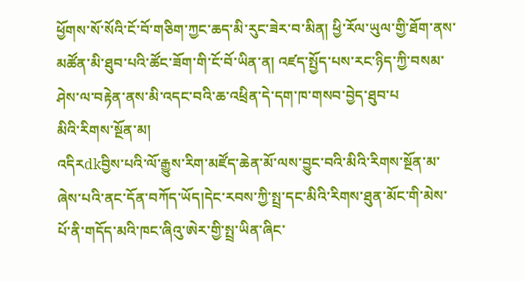ཕྱོགས་སོ་སོའི་ངོ་བོ་གཅིག་ཀྱང་ཆད་མི་རུང་ཟེར་བ་མིན། ཕྱི་རོལ་ཡུལ་གྱི་ཐོག་ནས་མཚོན་མི་ཐུབ་པའི་ཚོང་ཟོག་གི་ངོ་བོ་ཡིན་ན། འཛད་སྤྱོད་པས་རང་ཉིད་ཀྱི་བསམ་ཤེས་ལ་བརྟེན་ནས་མི་འདང་བའི་ཆ་འཕྲིན་དེ་དག་ཁ་གསབ་བྱེད་ཐུབ་པ
མིའི་རིགས་སྔོན་མ།
འདིརdkབྱིས་པའི་ལོ་རྒྱུས་རིག་མཛོད་ཆེན་མོ་ལས་བྱུང་བའི་མིའི་རིགས་སྔོན་མ་ཞེས་པའི་ནང་དོན་བཀོད་ཡོད།དེང་རབས་ཀྱི་སྤྲ་དང་མིའི་རིགས་ཐུན་མོང་གི་མེས་པོ་ནི་གདོད་མའི་ཁང་ཞིའུ་ཨེར་གྱི་སྤྲ་ཡིན་ཞིང་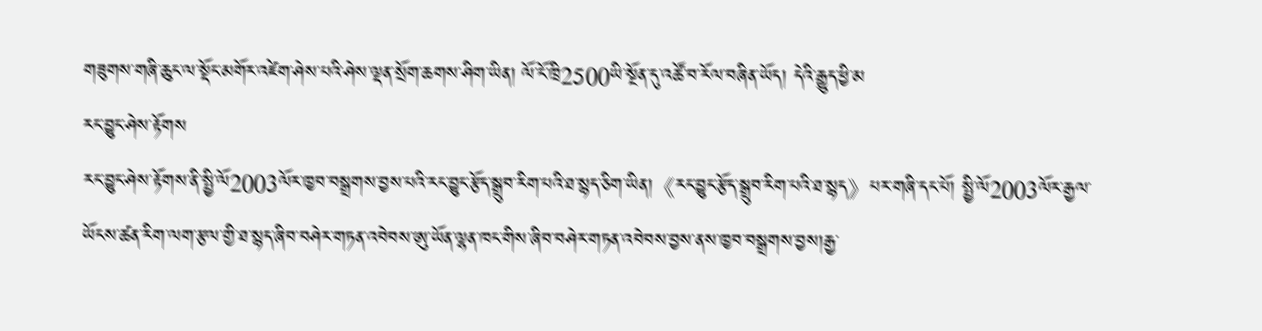གཟུགས་གཞི་ཆུང་ལ་སྡོང་མགོར་འཛེག་ཤེས་པའི་ཤེས་ལྡན་སྲོག་ཆགས་ཤིག་ཡིན། ལོ་ངོ་ཁྲི2500ཡི་སྔོན་དུ་འཚོ་བ་རོལ་བཞིན་ཡོད། དེའི་རྒྱུད་ཕྱི་མ
རང་བྱུང་ཤེས་རྟོགས
རང་བྱུང་ཤེས་རྟོགས་ནི་སྤྱི་ལོ2003ལོར་ཁྱབ་བསྒྲགས་བྱས་པའི་རང་བྱུང་རྩོད་སྒྲུབ་རིག་པའི་ཐ་སྙད་ཅིག་ཡིན།《རང་བྱུང་རྩོད་སྒྲུབ་རིག་པའི་ཐ་སྙད》པར་གཞི་དང་པོ། སྤྱི་ལོ2003ལོར་རྒྱལ་ཡོངས་ཚན་རིག་ལག་རྩལ་གྱི་ཐ་སྙད་ཞིབ་བཤེར་གཏན་འབེབས་ཨུ་ཡོན་ལྷན་ཁང་གིས་ཞིབ་བཤེར་གཏན་འབེབས་བྱས་ནས་ཁྱབ་བསྒྲགས་བྱས།རྒྱ་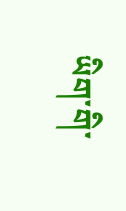ཡིག་གི་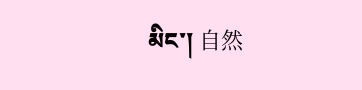མིང་། 自然